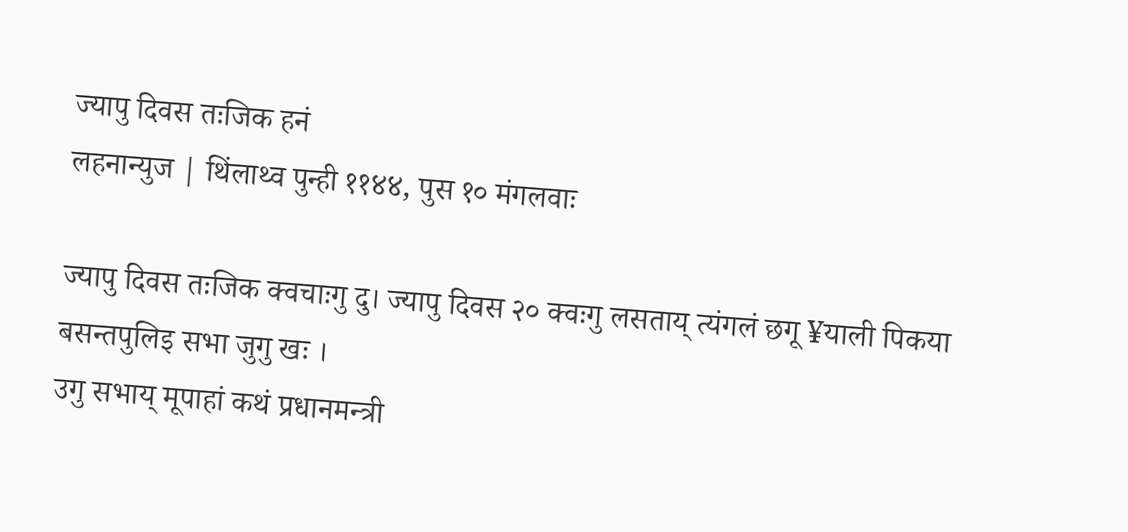ज्यापु दिवस तःजिक हनं
लहनान्युज | थिंलाथ्व पुन्ही ११४४, पुस १० मंगलवाः

ज्यापु दिवस तःजिक क्वचाःगु दु। ज्यापु दिवस २० क्वःगु लसताय् त्यंगलं छगू ¥याली पिकया बसन्तपुलिइ सभा जुगु खः ।
उगु सभाय् मूपाहां कथं प्रधानमन्त्री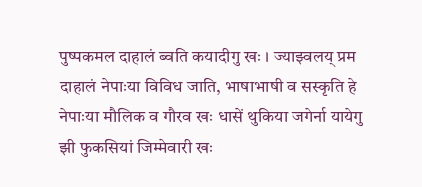पुष्पकमल दाहालं ब्वति कयादीगु खः । ज्याझ्वलय् प्रम दाहालं नेपाःया विविध जाति, भाषाभाषी व सस्कृति हे नेपाःया मौलिक व गौरव खः धासें थुकिया जगेर्ना यायेगु झी फुकसियां जिम्मेवारी खः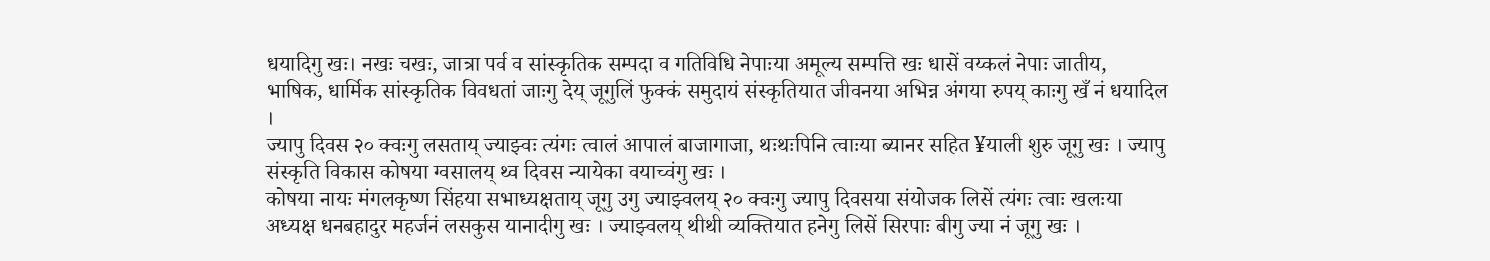धयादिगु खः। नखः चखः, जात्रा पर्व व सांस्कृतिक सम्पदा व गतिविधि नेपाःया अमूल्य सम्पत्ति खः धासें वय्कलं नेपाः जातीय, भाषिक, धार्मिक सांस्कृतिक विवधतां जाःगु देय् जूगुलिं फुक्कं समुदायं संस्कृतियात जीवनया अभिन्न अंगया रुपय् काःगु खँ नं धयादिल ।
ज्यापु दिवस २० क्वःगु लसताय् ज्याझ्वः त्यंगः त्वालं आपालं बाजागाजा, थःथःपिनि त्वाःया ब्यानर सहित ¥याली शुरु जूगु खः । ज्यापु संस्कृति विकास कोषया ग्वसालय् थ्व दिवस न्यायेका वयाच्वंगु खः ।
कोषया नायः मंगलकृष्ण सिंहया सभाध्यक्षताय् जूगु उगु ज्याझ्वलय् २० क्वःगु ज्यापु दिवसया संयोजक लिसें त्यंगः त्वाः खलःया अध्यक्ष धनबहादुर महर्जनं लसकुस यानादीगु खः । ज्याझ्वलय् थीथी व्यक्तियात हनेगु लिसें सिरपाः बीगु ज्या नं जूगु खः ।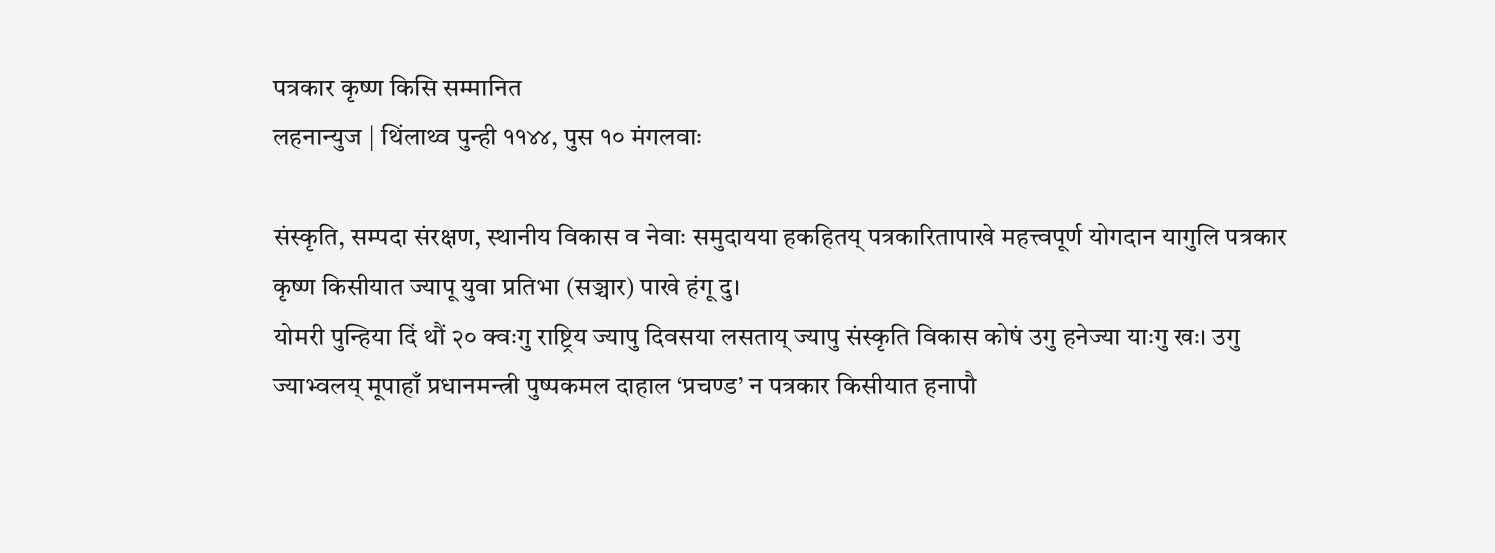पत्रकार कृष्ण किसि सम्मानित
लहनान्युज | थिंलाथ्व पुन्ही ११४४, पुस १० मंगलवाः

संस्कृति, सम्पदा संरक्षण, स्थानीय विकास व नेवाः समुदायया हकहितय् पत्रकारितापाखे महत्त्वपूर्ण योगदान यागुलि पत्रकार कृष्ण किसीयात ज्यापू युवा प्रतिभा (सञ्चार) पाखे हंगू दु।
योमरी पुन्हिया दिं थौं २० क्वःगु राष्ट्रिय ज्यापु दिवसया लसताय् ज्यापु संस्कृति विकास कोषं उगु हनेज्या याःगु खः। उगु ज्याभ्वलय् मूपाहाँ प्रधानमन्त्री पुष्पकमल दाहाल ‘प्रचण्ड’ न पत्रकार किसीयात हनापौ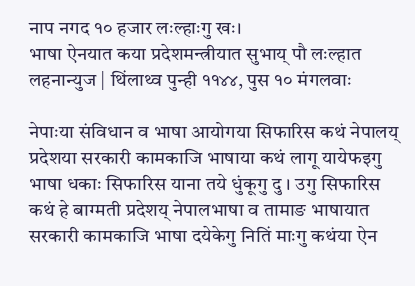नाप नगद १० हजार लःल्हाःगु खः।
भाषा ऐनयात कया प्रदेशमन्त्रीयात सुभाय् पौ लःल्हात
लहनान्युज | थिंलाथ्व पुन्ही ११४४, पुस १० मंगलवाः

नेपाःया संविधान व भाषा आयोगया सिफारिस कथं नेपालय् प्रदेशया सरकारी कामकाजि भाषाया कथं लागू यायेफइगु भाषा धकाः सिफारिस याना तये धुंकूगु दु । उगु सिफारिस कथं हे बाग्मती प्रदेशय् नेपालभाषा व तामाङ भाषायात सरकारी कामकाजि भाषा दयेकेगु नितिं माःगु कथंया ऐन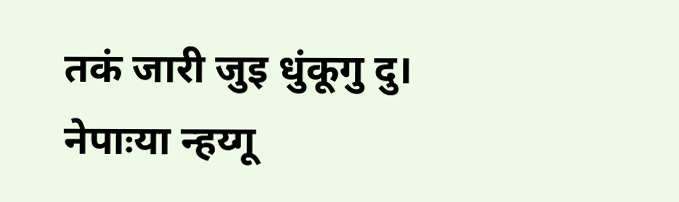तकं जारी जुइ धुंकूगु दु।
नेपाःया न्हय्गू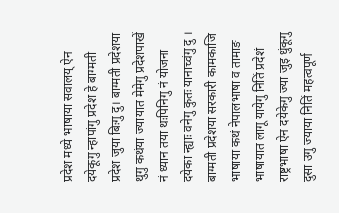प्रदेश मध्ये भाषाया सवालय् ऐन दयेकूगु न्हापांगु प्रदेश हे बाग्मती प्रदेश जुया बिःगु दु। बाग्मती प्रदेशया थुगु कथंया ज्यायात मेमेगु प्रदेशपाखें नं ध्यान तया थःपिनिगु नं योजना दयेका न्ह्याः वनेगु कुतः यानाच्वंगु दु । बाग्मती प्रदेशया सरकारी कामकाजि भाषाया कथं नेपालभाषा व तामाङ भाषायात लागू यायेगु नितिं प्रदेशं राष्ट्रभाषा ऐन दयेकेगु ज्या जुइ धुंकूगु दुसा उगु ज्याया नितिं महत्वपूर्ण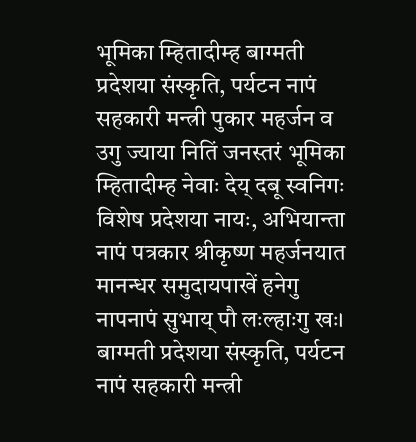भूमिका म्हितादीम्ह बाग्मती प्रदेशया संस्कृति, पर्यटन नापं सहकारी मन्त्री पुकार महर्जन व उगु ज्याया नितिं जनस्तरं भूमिका म्हितादीम्ह नेवाः देय् दबू स्वनिगः विशेष प्रदेशया नायः, अभियान्ता नापं पत्रकार श्रीकृष्ण महर्जनयात मानन्धर समुदायपाखें हनेगु नापनापं सुभाय् पौ लःल्हाःगु खः।
बाग्मती प्रदेशया संस्कृति, पर्यटन नापं सहकारी मन्त्री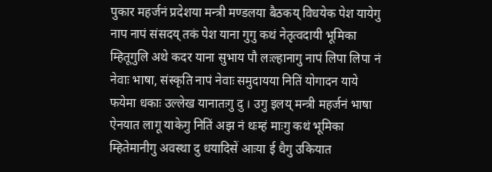पुकार महर्जनं प्रदेशया मन्त्री मण्डलया बैठकय् विधयेक पेश यायेगु नाप नापं संसदय् तकं पेश याना गुगु कथं नेतृत्वदायी भूमिका म्हितूगुलि अथे कदर याना सुभाय पौ लःल्हानागु नापं लिपा लिपा नं नेवाः भाषा, संस्कृति नापं नेवाः समुदायया नितिं योगादन याये फयेमा धकाः उल्लेख यानातःगु दु । उगु इलय् मन्त्री महर्जनं भाषा ऐनयात लागू याकेगु नितिं अझ नं थःम्हं माःगु कथं भूमिका म्हितेमानीगु अवस्था दु धयादिसें आःया ई धैगु उकियात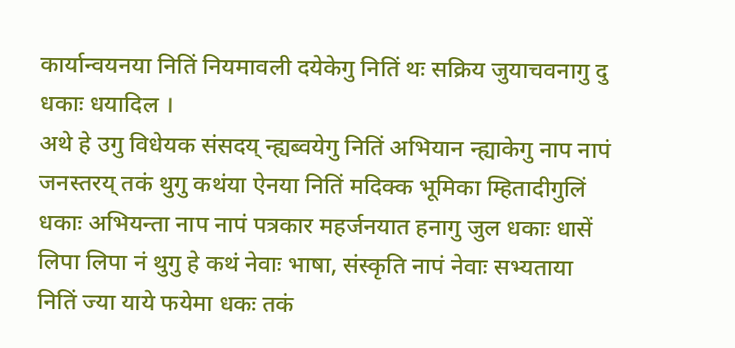कार्यान्वयनया नितिं नियमावली दयेकेगु नितिं थः सक्रिय जुयाचवनागु दु धकाः धयादिल ।
अथे हे उगु विधेयक संसदय् न्ह्यब्वयेगु नितिं अभियान न्ह्याकेगु नाप नापं जनस्तरय् तकं थुगु कथंया ऐनया नितिं मदिक्क भूमिका म्हितादीगुलिं धकाः अभियन्ता नाप नापं पत्रकार महर्जनयात हनागु जुल धकाः धासें लिपा लिपा नं थुगु हे कथं नेवाः भाषा, संस्कृति नापं नेवाः सभ्यताया नितिं ज्या याये फयेमा धकः तकं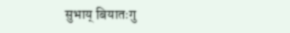सुभाय् बियातःगु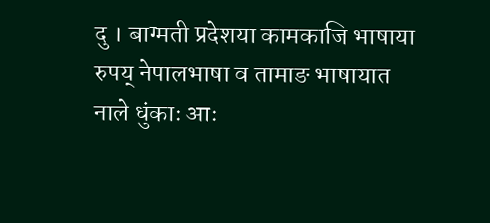दु । बाग्मती प्रदेशया कामकाजि भाषाया रुपय् नेपालभाषा व तामाङ भाषायात नाले धुंकाः आः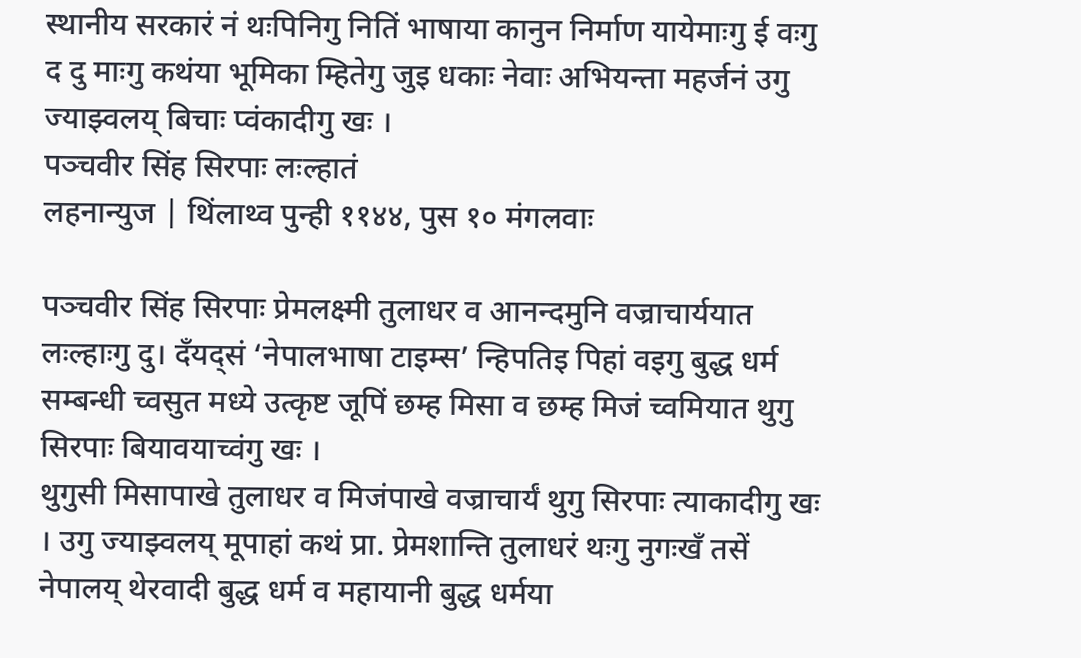स्थानीय सरकारं नं थःपिनिगु नितिं भाषाया कानुन निर्माण यायेमाःगु ई वःगु द दु माःगु कथंया भूमिका म्हितेगु जुइ धकाः नेवाः अभियन्ता महर्जनं उगु ज्याझ्वलय् बिचाः प्वंकादीगु खः ।
पञ्चवीर सिंह सिरपाः लःल्हातं
लहनान्युज | थिंलाथ्व पुन्ही ११४४, पुस १० मंगलवाः

पञ्चवीर सिंह सिरपाः प्रेमलक्ष्मी तुलाधर व आनन्दमुनि वज्राचार्ययात लःल्हाःगु दु। दँयद्सं ‘नेपालभाषा टाइम्स’ न्हिपतिइ पिहां वइगु बुद्ध धर्म सम्बन्धी च्वसुत मध्ये उत्कृष्ट जूपिं छम्ह मिसा व छम्ह मिजं च्वमियात थुगु सिरपाः बियावयाच्वंगु खः ।
थुगुसी मिसापाखे तुलाधर व मिजंपाखे वज्राचार्यं थुगु सिरपाः त्याकादीगु खः । उगु ज्याझ्वलय् मूपाहां कथं प्रा. प्रेमशान्ति तुलाधरं थःगु नुगःखँ तसें नेपालय् थेरवादी बुद्ध धर्म व महायानी बुद्ध धर्मया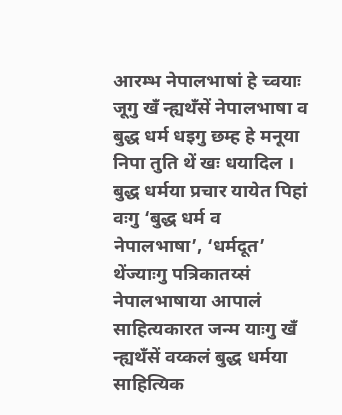आरम्भ नेपालभाषां हे च्वयाः जूगु खँ न्ह्यथँसें नेपालभाषा व बुद्ध धर्म धइगु छम्ह हे मनूया निपा तुति थें खः धयादिल । बुद्ध धर्मया प्रचार यायेत पिहां वःगु ‘बुद्ध धर्म व नेपालभाषा’, ‘धर्मदूत’ थेंज्याःगु पत्रिकातय्सं नेपालभाषाया आपालं साहित्यकारत जन्म याःगु खँ न्ह्यथँसें वय्कलं बुद्ध धर्मया साहित्यिक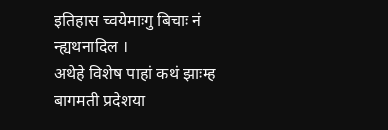इतिहास च्वयेमाःगु बिचाः नं न्ह्यथनादिल ।
अथेहे विशेष पाहां कथं झाःम्ह बागमती प्रदेशया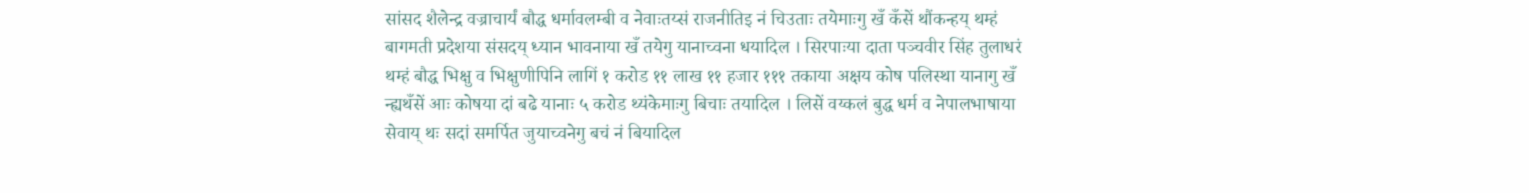सांसद शैलेन्द्र वज्राचार्यं बौद्ध धर्मावलम्बी व नेवाःतय्सं राजनीतिइ नं चिउताः तयेमाःगु खँ कँसें थौंकन्हय् थम्हं बागमती प्रदेशया संसदय् ध्यान भावनाया खँ तयेगु यानाच्वना धयादिल । सिरपाःया दाता पञ्चवीर सिंह तुलाधरं थम्हं बौद्ध भिक्षु व भिक्षुणीपिनि लागिं १ करोड ११ लाख ११ हजार १११ तकाया अक्षय कोष पलिस्था यानागु खँ न्ह्यथँसें आः कोषया दां बढे यानाः ५ करोड थ्यंकेमाःगु बिचाः तयादिल । लिसें वय्कलं बुद्ध धर्म व नेपालभाषाया सेवाय् थः सदां समर्पित जुयाच्वनेगु बचं नं बियादिल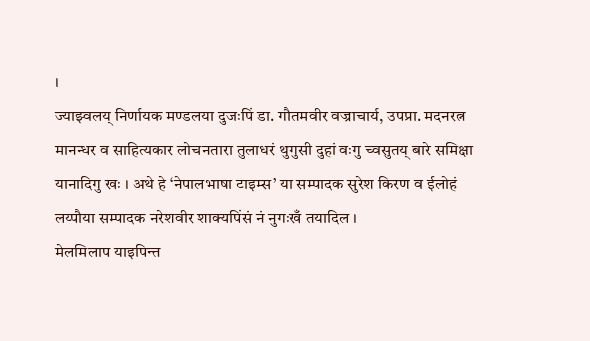।
ज्याझ्वलय् निर्णायक मण्डलया दुजःपिं डा. गौतमवीर वज्राचार्य, उपप्रा. मदनरत्न मानन्धर व साहित्यकार लोचनतारा तुलाधरं थुगुसी दुहां वःगु च्वसुतय् बारे समिक्षा यानादिगु खः । अथे हे ‘नेपालभाषा टाइम्स’ या सम्पादक सुरेश किरण व ईलोहं लय्पौया सम्पादक नरेशवीर शाक्यपिंसं नं नुगःखँ तयादिल ।
मेलमिलाप याइपिन्त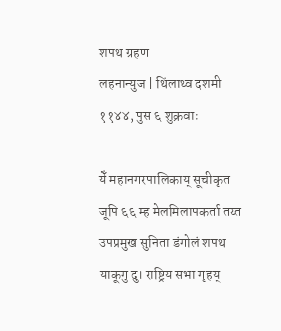शपथ ग्रहण
लहनान्युज | थिंलाथ्व दशमी ११४४, पुस ६ शुक्रवाः

येँ महानगरपालिकाय् सूचीकृत जूपि ६६ म्ह मेलमिलापकर्ता तय्त उपप्रमुख सुनिता डंगोलं शपथ याकूगु दु। राष्ट्रिय सभा गृहय्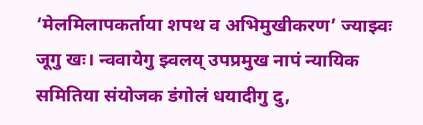‘मेलमिलापकर्ताया शपथ व अभिमुखीकरण’ ज्याझ्वः जूगु खः। न्ववायेगु झ्वलय् उपप्रमुख नापं न्यायिक समितिया संयोजक डंगोलं धयादीगु दु,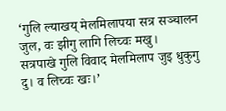‘गुलि ल्याखय् मेलमिलापया सत्र सञ्चालन जुल, वः झीगु लागि लिच्वः मखु।
सत्रपाखे गुलि विवाद मेलमिलाप जुइ धुकुगु दु। व लिच्वः खः।’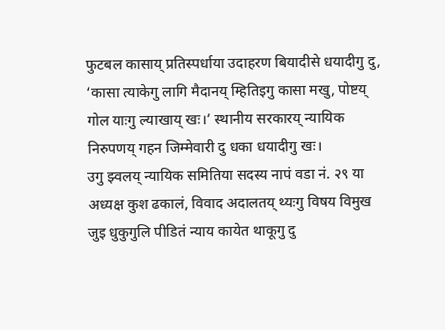फुटबल कासाय् प्रतिस्पर्धाया उदाहरण बियादीसे धयादीगु दु, ‘कासा त्याकेगु लागि मैदानय् म्हितिइगु कासा मखु, पोष्टय् गोल याःगु ल्याखाय् खः।’ स्थानीय सरकारय् न्यायिक निरुपणय् गहन जिम्मेवारी दु धका धयादीगु खः।
उगु झ्वलय् न्यायिक समितिया सदस्य नापं वडा नं. २९ या अध्यक्ष कुश ढकालं, विवाद अदालतय् थ्यःगु विषय विमुख जुइ धुकुगुलि पीडितं न्याय कायेत थाकूगु दु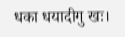धका धयादीगु खः।